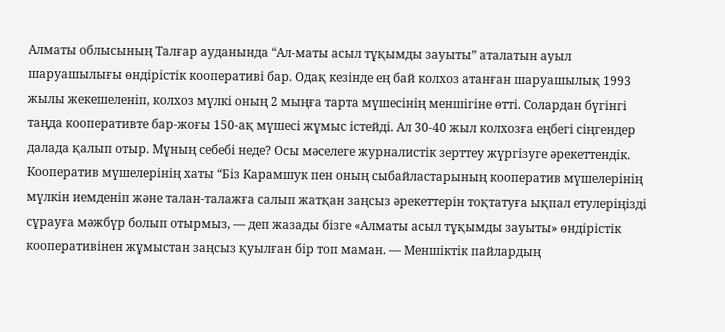Алматы облысының Талғар ауданында “Ал-маты асыл тұқымды зауыты” аталатын ауыл шаруашылығы өндірістік кооперативі бар. Одақ кезінде ең бай колхоз атанған шаруашылық 1993 жылы жекешеленіп, колхоз мүлкі оның 2 мыңға тарта мүшесінің меншігіне өтті. Солардан бүгінгі таңда кооперативте бар-жоғы 150-ақ мүшесі жұмыс істейді. Ал 30-40 жыл колхозға еңбегі сіңгендер далада қалып отыр. Мұның себебі неде? Осы мәселеге журналистік зерттеу жүргізуге әрекеттендік. Кооператив мүшелeрінің хаты “Біз Карамшук пен оның сыбайластарының кооператив мүшелерінің мүлкін иемденіп және талан-талажға салып жатқан заңсыз әрекеттерін тоқтатуға ықпал етулеріңізді сұрауға мәжбүр болып отырмыз, — деп жазады бізге «Алматы асыл тұқымды зауыты» өндірістік кооперативінен жұмыстан заңсыз қуылған бір топ маман. — Меншіктік пайлардың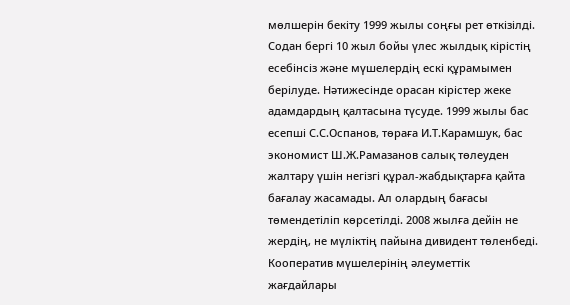мөлшерін бекіту 1999 жылы соңғы рет өткізілді. Содан бергі 10 жыл бойы үлес жылдық кірістің есебінсіз және мүшелердің ескі құрамымен берілуде. Нәтижесінде орасан кірістер жеке адамдардың қалтасына түсуде. 1999 жылы бас есепші С.С.Оспанов, төраға И.Т.Карамшук, бас экономист Ш.Ж.Рамазанов салық төлеуден жалтару үшін негізгі құрал-жабдықтарға қайта бағалау жасамады. Ал олардың бағасы төмендетіліп көрсетілді. 2008 жылға дейін не жердің, не мүліктің пайына дивидент төленбеді. Кооператив мүшелерінің әлеуметтік жағдайлары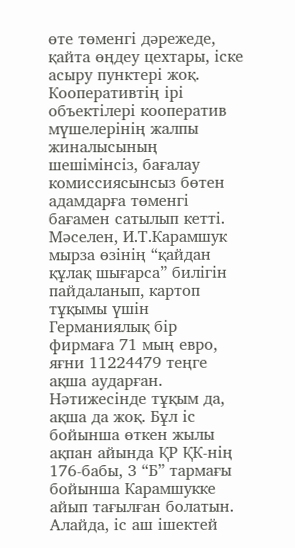өте төменгі дәрежеде, қайта өңдеу цехтары, іске асыру пунктері жоқ.
Кооперативтің ірі объектілері кооператив мүшелерінің жалпы жиналысының шешімінсіз, бағалау комиссиясынсыз бөтен адамдарға төменгі бағамен сатылып кетті. Мәселен, И.Т.Карамшук мырза өзінің “қайдан құлақ шығарса” билігін пайдаланып, картоп тұқымы үшін Германиялық бір фирмаға 71 мың евро, яғни 11224479 теңге ақша аударған. Нәтижесінде тұқым да, ақша да жоқ. Бұл іс бойынша өткен жылы ақпан айында ҚР ҚК-нің 176-бабы, 3 “Б” тармағы бойынша Карамшукке айып тағылған болатын. Алайда, іс аш ішектей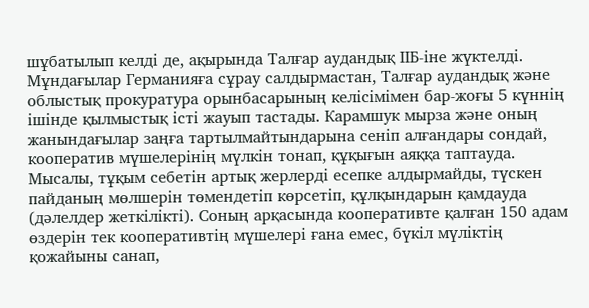шұбатылып келді де, ақырында Талғар аудандық ІІБ-іне жүктелді. Мұндағылар Германияға сұрау салдырмастан, Талғар аудандық және облыстық прокуратура орынбасарының келісімімен бар-жоғы 5 күннің ішінде қылмыстық істі жауып тастады. Карамшук мырза және оның жанындағылар заңға тартылмайтындарына сеніп алғандары сондай, кооператив мүшелерінің мүлкін тонап, құқығын аяққа таптауда. Мысалы, тұқым себетін артық жерлерді есепке алдырмайды, түскен пайданың мөлшерін төмендетіп көрсетіп, құлқындарын қамдауда (дәлелдер жеткілікті). Соның арқасында кооперативте қалған 150 адам өздерін тек кооперативтің мүшелері ғана емес, бүкіл мүліктің қожайыны санап,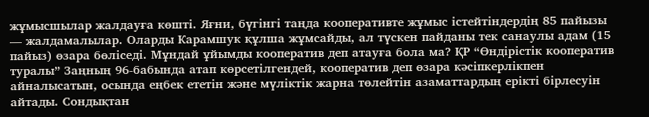жұмысшылар жалдауға көшті. Яғни, бүгінгі таңда кооперативте жұмыс істейтіндердің 85 пайызы — жалдамалылар. Оларды Карамшук құлша жұмсайды, ал түскен пайданы тек санаулы адам (15 пайыз) өзара бөліседі. Мұндай ұйымды кооператив деп атауға бола ма? ҚР “Өндірістік кооператив туралы” Заңның 96-бабында атап көрсетілгендей, кооператив деп өзара кәсіпкерлікпен айналысатын, осында еңбек ететін және мүліктік жарна төлейтін азаматтардың ерікті бірлесуін айтады. Сондықтан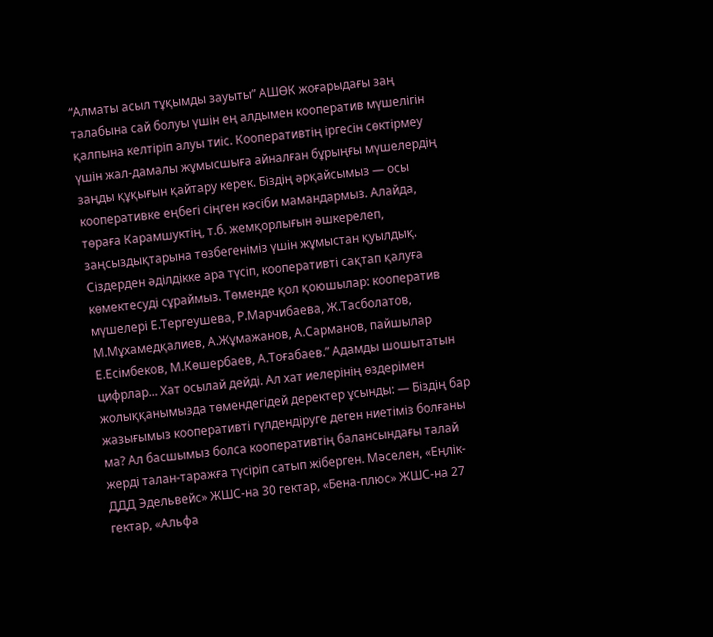“Алматы асыл тұқымды зауыты” АШӨК жоғарыдағы заң талабына сай болуы үшін ең алдымен кооператив мүшелігін қалпына келтіріп алуы тиіс. Кооперативтің іргесін сөктірмеу үшін жал-дамалы жұмысшыға айналған бұрыңғы мүшелердің заңды құқығын қайтару керек. Біздің әрқайсымыз — осы кооперативке еңбегі сіңген кәсіби мамандармыз. Алайда, төраға Карамшуктің, т.б. жемқорлығын әшкерелеп, заңсыздықтарына төзбегеніміз үшін жұмыстан қуылдық. Сіздерден әділдікке ара түсіп, кооперативті сақтап қалуға көмектесуді сұраймыз. Төменде қол қоюшылар: кооператив мүшелері Е.Тергеушева, Р.Марчибаева, Ж.Тасболатов, М.Мұхамедқалиев, А.Жұмажанов, А.Сарманов, пайшылар Е.Есімбеков, М.Көшербаев, А.Тоғабаев.” Адамды шошытатын цифрлар... Хат осылай дейді. Ал хат иелерінің өздерімен жолыққанымызда төмендегідей деректер ұсынды: — Біздің бар жазығымыз кооперативті гүлдендіруге деген ниетіміз болғаны ма? Ал басшымыз болса кооперативтің балансындағы талай жерді талан-таражға түсіріп сатып жіберген. Мәселен, «Еңлік-ДДД Эдельвейс» ЖШС-на 30 гектар, «Бена-плюс» ЖШС-на 27 гектар, «Альфа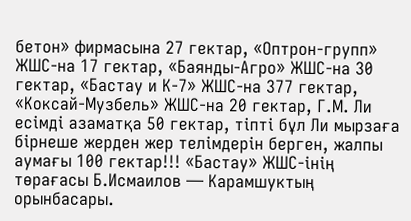бетон» фирмасына 27 гектар, «Оптрон-групп» ЖШС-на 17 гектар, «Баянды-Агро» ЖШС-на 30 гектар, «Бастау и К-7» ЖШС-на 377 гектар, «Коксай-Музбель» ЖШС-на 20 гектар, Г.М. Ли есімді азаматқа 50 гектар, тіпті бұл Ли мырзаға бірнеше жерден жер телімдерін берген, жалпы аумағы 100 гектар!!! «Бастау» ЖШС-інің төрағасы Б.Исмаилов — Карамшуктың орынбасары.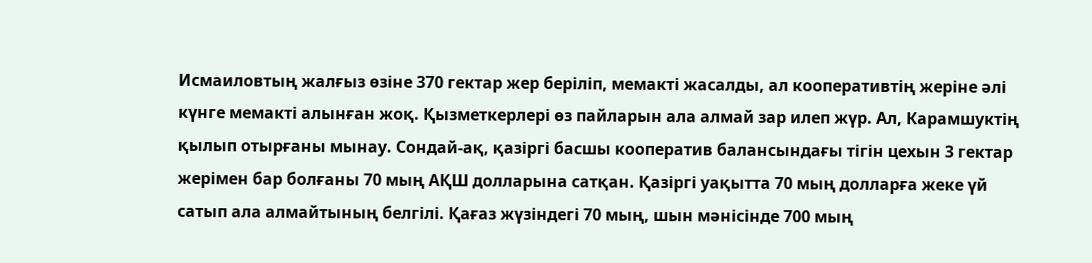Исмаиловтың жалғыз өзіне 370 гектар жер беріліп, мемакті жасалды, ал кооперативтің жеріне әлі күнге мемакті алынған жоқ. Қызметкерлері өз пайларын ала алмай зар илеп жүр. Ал, Карамшуктің қылып отырғаны мынау. Сондай-ақ, қазіргі басшы кооператив балансындағы тігін цехын 3 гектар жерімен бар болғаны 70 мың АҚШ долларына сатқан. Қазіргі уақытта 70 мың долларға жеке үй сатып ала алмайтының белгілі. Қағаз жүзіндегі 70 мың, шын мәнісінде 700 мың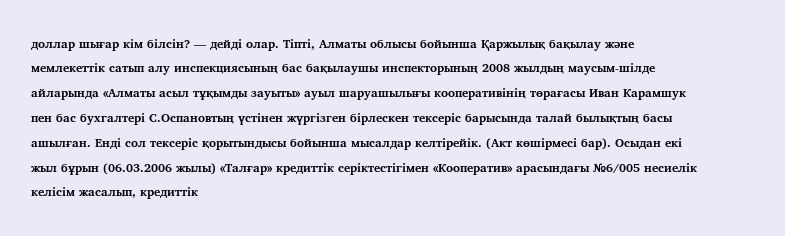доллар шығар кім білсін? — дейді олар. Тіпті, Алматы облысы бойынша Қаржылық бақылау және мемлекеттік сатып алу инспекциясының бас бақылаушы инспекторының 2008 жылдың маусым-шілде айларында «Алматы асыл тұқымды зауыты» ауыл шаруашылығы кооперативінің төрағасы Иван Карамшук пен бас бухгалтері С.Оспановтың үстінен жүргізген бірлескен тексеріс барысында талай былықтың басы ашылған. Енді сол тексеріс қорытындысы бойынша мысалдар келтірейік. (Акт көшірмесі бар). Осыдан екі жыл бұрын (06.03.2006 жылы) «Талғар» кредиттік серіктестігімен «Кооператив» арасындағы №6/005 несиелік келісім жасалып, кредиттік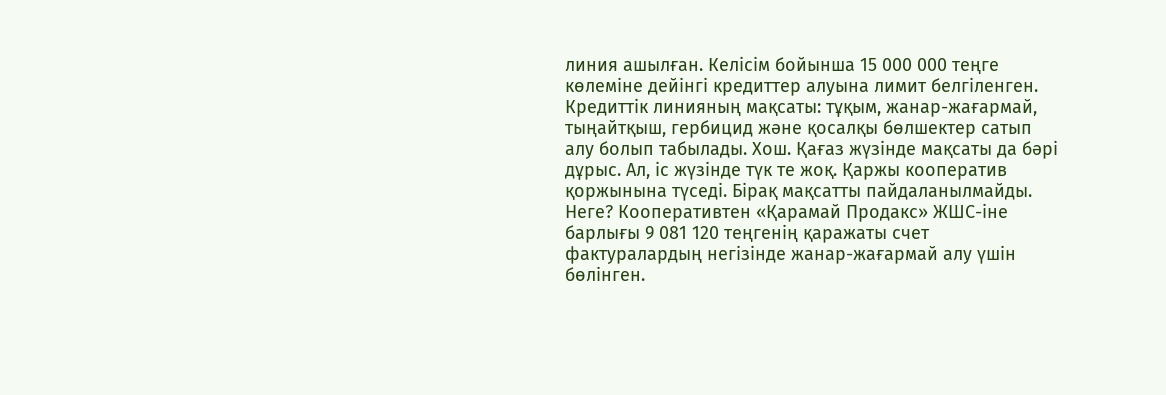линия ашылған. Келісім бойынша 15 000 000 теңге көлеміне дейінгі кредиттер алуына лимит белгіленген. Кредиттік линияның мақсаты: тұқым, жанар-жағармай, тыңайтқыш, гербицид және қосалқы бөлшектер сатып алу болып табылады. Хош. Қағаз жүзінде мақсаты да бәрі дұрыс. Ал, іс жүзінде түк те жоқ. Қаржы кооператив қоржынына түседі. Бірақ мақсатты пайдаланылмайды. Неге? Кооперативтен «Қарамай Продакс» ЖШС-іне барлығы 9 081 120 теңгенің қаражаты счет фактуралардың негізінде жанар-жағармай алу үшін бөлінген.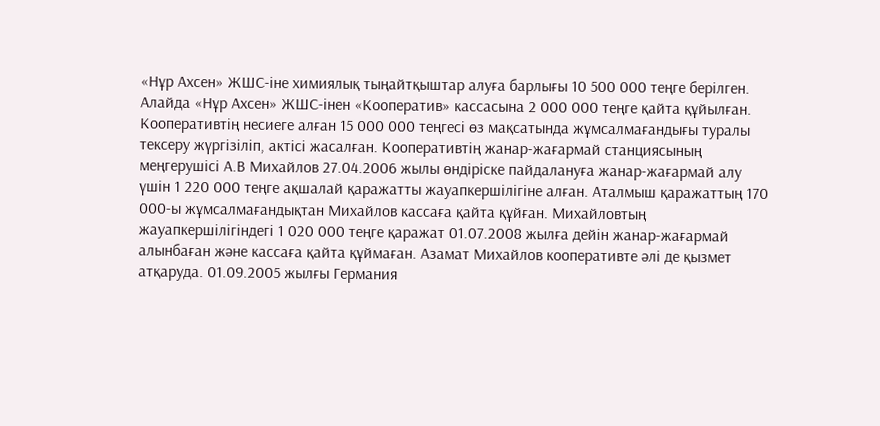«Нұр Ахсен» ЖШС-іне химиялық тыңайтқыштар алуға барлығы 10 500 000 теңге берілген. Алайда «Нұр Ахсен» ЖШС-інен «Кооператив» кассасына 2 000 000 теңге қайта құйылған. Кооперативтің несиеге алған 15 000 000 теңгесі өз мақсатында жұмсалмағандығы туралы тексеру жүргізіліп, актісі жасалған. Кооперативтің жанар-жағармай станциясының меңгерушісі А.В Михайлов 27.04.2006 жылы өндіріске пайдалануға жанар-жағармай алу үшін 1 220 000 теңге ақшалай қаражатты жауапкершілігіне алған. Аталмыш қаражаттың 170 000-ы жұмсалмағандықтан Михайлов кассаға қайта құйған. Михайловтың жауапкершілігіндегі 1 020 000 теңге қаражат 01.07.2008 жылға дейін жанар-жағармай алынбаған және кассаға қайта құймаған. Азамат Михайлов кооперативте әлі де қызмет атқаруда. 01.09.2005 жылғы Германия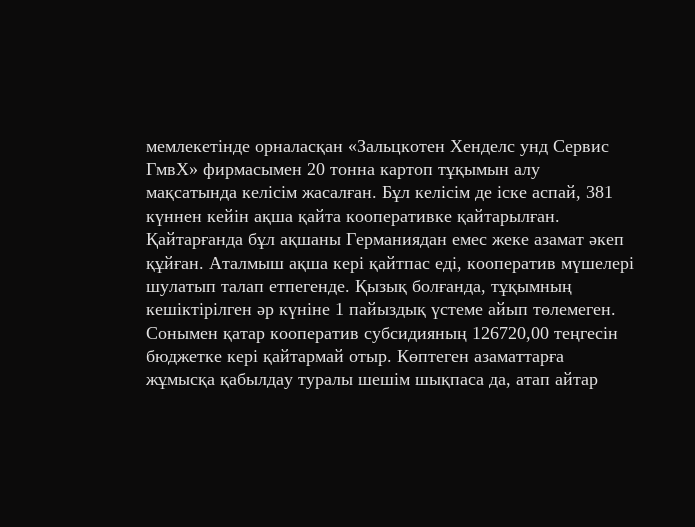мемлекетінде орналасқан «Зальцкотен Хенделс унд Сервис ГмвХ» фирмасымен 20 тонна картоп тұқымын алу мақсатында келісім жасалған. Бұл келісім де іске аспай, 381 күннен кейін ақша қайта кооперативке қайтарылған. Қайтарғанда бұл ақшаны Германиядан емес жеке азамат әкеп құйған. Аталмыш ақша кері қайтпас еді, кооператив мүшелері шулатып талап етпегенде. Қызық болғанда, тұқымның кешіктірілген әр күніне 1 пайыздық үстеме айып төлемеген. Сонымен қатар кооператив субсидияның 126720,00 теңгесін бюджетке кері қайтармай отыр. Көптеген азаматтарға жұмысқа қабылдау туралы шешім шықпаса да, атап айтар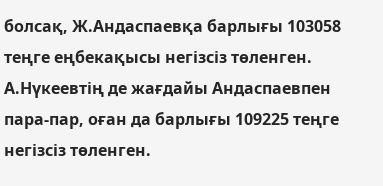болсақ, Ж.Андаспаевқа барлығы 103058 теңге еңбекақысы негізсіз төленген. А.Нүкеевтің де жағдайы Андаспаевпен пара-пар, оған да барлығы 109225 теңге негізсіз төленген.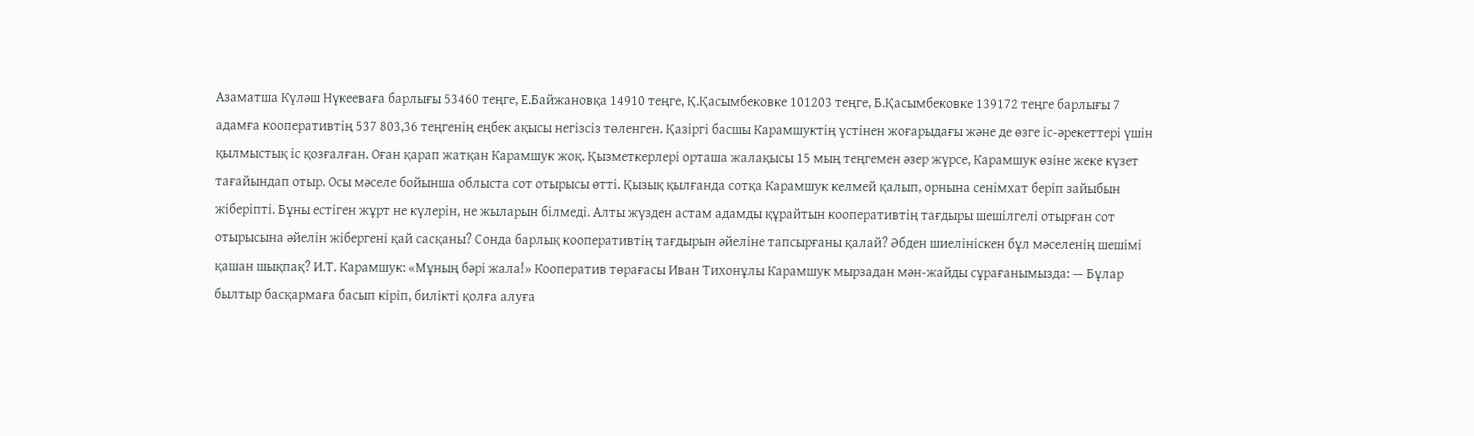Азаматша Күләш Нүкееваға барлығы 53460 теңге, Е.Байжановқа 14910 теңге, Қ.Қасымбековке 101203 теңге, Б.Қасымбековке 139172 теңге барлығы 7 адамға кооперативтің 537 803,36 теңгенің еңбек ақысы негізсіз төленген. Қазіргі басшы Карамшуктің үстінен жоғарыдағы және де өзге іс-әрекеттері үшін қылмыстық іс қозғалған. Оған қарап жатқан Карамшук жоқ. Қызметкерлері орташа жалақысы 15 мың теңгемен әзер жүрсе, Карамшук өзіне жеке күзет тағайындап отыр. Осы мәселе бойынша облыста сот отырысы өтті. Қызық қылғанда сотқа Карамшук келмей қалып, орнына сенімхат беріп зайыбын жіберіпті. Бұны естіген жұрт не күлерін, не жыларын білмеді. Алты жүзден астам адамды құрайтын кооперативтің тағдыры шешілгелі отырған сот отырысына әйелін жібергені қай сасқаны? Сонда барлық кооперативтің тағдырын әйеліне тапсырғаны қалай? Әбден шиелініскен бұл мәселенің шешімі қашан шықпақ? И.Т. Карамшук: «Мұның бәрі жала!» Кооператив төрағасы Иван Тихонұлы Карамшук мырзадан мән-жайды сұрағанымызда: — Бұлар былтыр басқармаға басып кіріп, билікті қолға алуға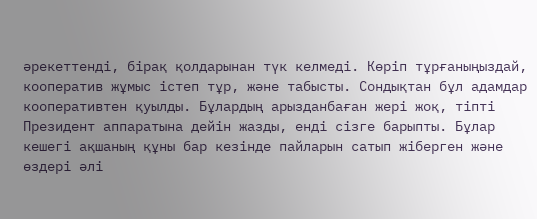әрекеттенді, бірақ қолдарынан түк келмеді. Көріп тұрғаныңыздай, кооператив жұмыс істеп тұр, және табысты. Сондықтан бұл адамдар кооперативтен қуылды. Бұлардың арызданбаған жері жоқ, тіпті Президент аппаратына дейін жазды, енді сізге барыпты. Бұлар кешегі ақшаның құны бар кезінде пайларын сатып жіберген және өздері әлі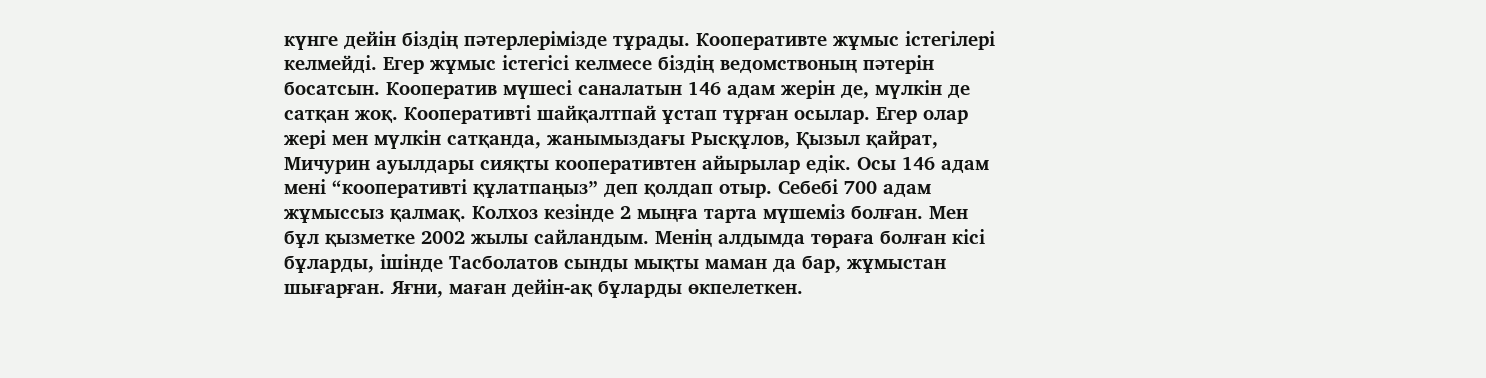күнге дейін біздің пәтерлерімізде тұрады. Кооперативте жұмыс істегілері келмейді. Егер жұмыс істегісі келмесе біздің ведомствоның пәтерін босатсын. Кооператив мүшесі саналатын 146 адам жерін де, мүлкін де сатқан жоқ. Кооперативті шайқалтпай ұстап тұрған осылар. Егер олар жері мен мүлкін сатқанда, жанымыздағы Рысқұлов, Қызыл қайрат, Мичурин ауылдары сияқты кооперативтен айырылар едік. Осы 146 адам мені “кооперативті құлатпаңыз” деп қолдап отыр. Себебі 700 адам жұмыссыз қалмақ. Колхоз кезінде 2 мыңға тарта мүшеміз болған. Мен бұл қызметке 2002 жылы сайландым. Менің алдымда төраға болған кісі бұларды, ішінде Тасболатов сынды мықты маман да бар, жұмыстан шығарған. Яғни, маған дейін-ақ бұларды өкпелеткен.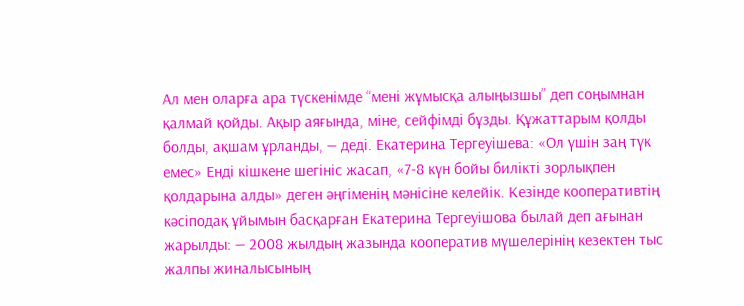Ал мен оларға ара түскенімде “мені жұмысқа алыңызшы” деп соңымнан қалмай қойды. Ақыр аяғында, міне, сейфімді бұзды. Құжаттарым қолды болды, ақшам ұрланды, — деді. Екатерина Тергeуішева: «Ол үшін заң түк емес» Енді кішкене шегініс жасап, «7-8 күн бойы билікті зорлықпен қолдарына алды» деген әңгіменің мәнісіне келейік. Кезінде кооперативтің кәсіподақ ұйымын басқарған Екатерина Тергеуішова былай деп ағынан жарылды: — 2008 жылдың жазында кооператив мүшелерінің кезектен тыс жалпы жиналысының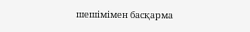шешімімен басқарма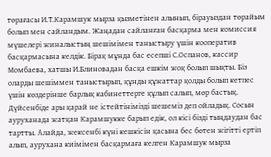төрағасы И.Т.Карамшук мырза қызметінен алынып, бірауыздан төрайым болып мен сайландым. Жаңадан сайланған басқарма мен комиссия мүшелері жиналыстың шешімімен таныстыру үшін кооператив басқармасына келдік. Бірақ мұнда бас есепші С.Оспанов, кассир Момбаева, хатшы И.Блиновадан басқа ешкім жоқ болып шықты. Біз оларды шешіммен таныстырып, құнды құжаттар қолды болып кетпес үшін көздерінше барлық кабинеттерге құлып салып, мөр бастық. Дүйсенбіде ары қарай не істейтінімізді шешеміз деп ойладық. Сосын ауруханада жатқан Карамшукке барып едік, ол кісі бізді тыңдаудан бас тартты. Алайда, жексенбі күні кешкісін қасына бес бөтен жігітті ертіп алып, аурухана киімімен басқармаға келген Карамшук мырза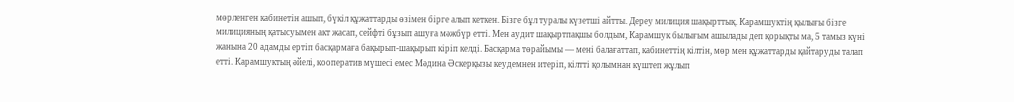мөрленген кабинетін ашып, бүкіл құжаттарды өзімен бірге алып кеткен. Бізге бұл туралы күзетші айтты. Дереу милиция шақырттық. Карамшуктің қылығы бізге милицияның қатысуымен акт жасап, сейфті бұзып ашуға мәжбүр етті. Мен аудит шақыртпақшы болдым, Карамшук былығым ашылады деп қорықты ма, 5 тамыз күні жанына 20 адамды ертіп басқармаға бақырып-шақырып кіріп келді. Басқарма төрайымы — мені балағаттап, кабинеттің кілтін, мөр мен құжаттарды қайтаруды талап етті. Карамшуктың әйелі, кооператив мүшесі емес Мәдина Әскерқызы кеудемнен итеріп, кілтті қолымнан күштеп жұлып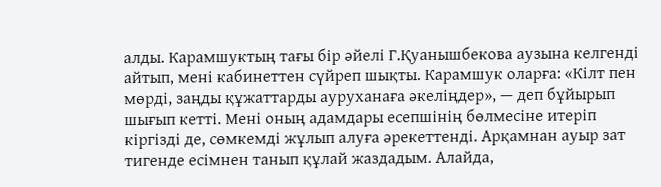алды. Карамшуктың тағы бір әйелі Г.Қуанышбекова аузына келгенді айтып, мені кабинеттен сүйреп шықты. Карамшук оларға: «Кілт пен мөрді, заңды құжаттарды ауруханаға әкеліңдер», — деп бұйырып шығып кетті. Мені оның адамдары есепшінің бөлмесіне итеріп кіргізді де, сөмкемді жұлып алуға әрекеттенді. Арқамнан ауыр зат тигенде есімнен танып құлай жаздадым. Алайда,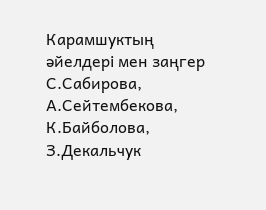Карамшуктың әйелдері мен заңгер С.Сабирова, А.Сейтембекова, К.Байболова, З.Декальчук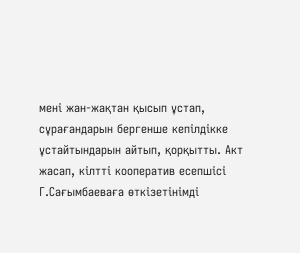мені жан-жақтан қысып ұстап, сұрағандарын бергенше кепілдікке ұстайтындарын айтып, қорқытты. Акт жасап, кілтті кооператив есепшісі Г.Сағымбаеваға өткізетінімді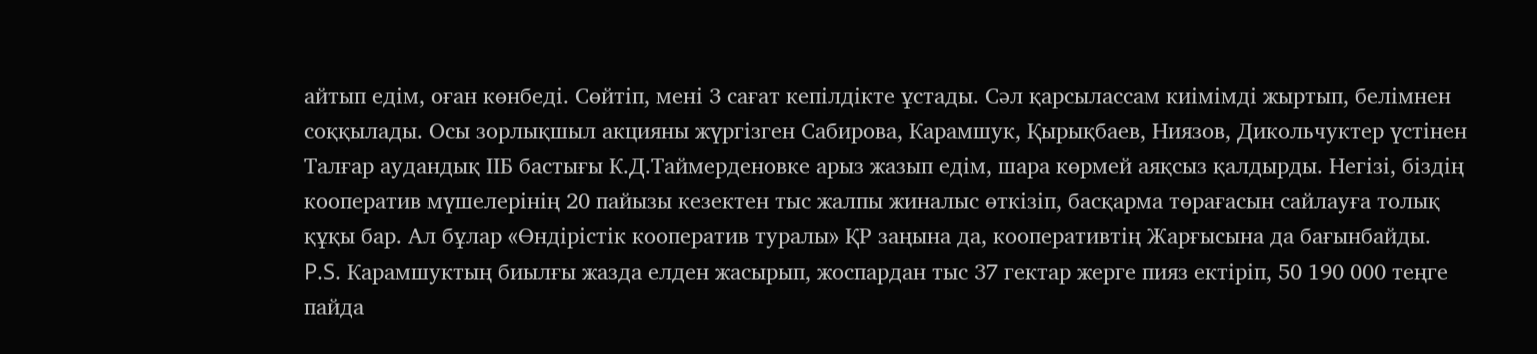айтып едім, оған көнбеді. Сөйтіп, мені 3 сағат кепілдікте ұстады. Сәл қарсылассам киімімді жыртып, белімнен соққылады. Осы зорлықшыл акцияны жүргізген Сабирова, Карамшук, Қырықбаев, Ниязов, Дикольчуктер үстінен Талғар аудандық ІІБ бастығы К.Д.Таймерденовке арыз жазып едім, шара көрмей аяқсыз қалдырды. Негізі, біздің кооператив мүшелерінің 20 пайызы кезектен тыс жалпы жиналыс өткізіп, басқарма төрағасын сайлауға толық құқы бар. Ал бұлар «Өндірістік кооператив туралы» ҚР заңына да, кооперативтің Жарғысына да бағынбайды. P.S. Карамшуктың биылғы жазда елден жасырып, жоспардан тыс 37 гектар жерге пияз ектіріп, 50 190 000 теңге пайда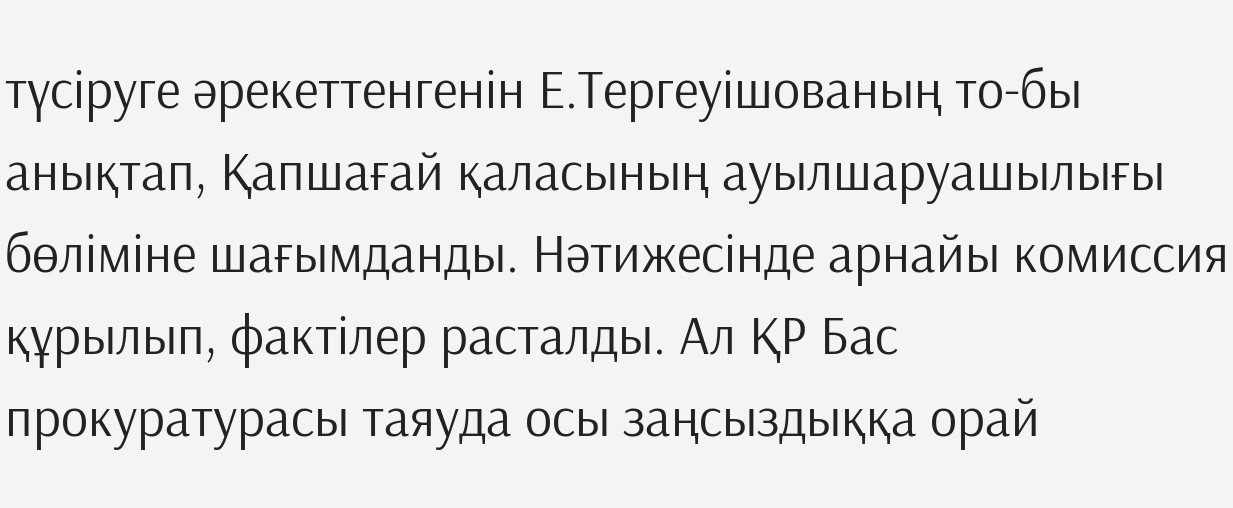түсіруге әрекеттенгенін Е.Тергеуішованың то-бы анықтап, Қапшағай қаласының ауылшаруашылығы бөліміне шағымданды. Нәтижесінде арнайы комиссия құрылып, фактілер расталды. Ал ҚР Бас прокуратурасы таяуда осы заңсыздыққа орай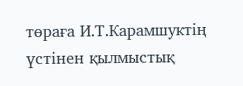төраға И.Т.Карамшуктің үстінен қылмыстық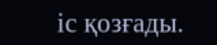іс қозғады.